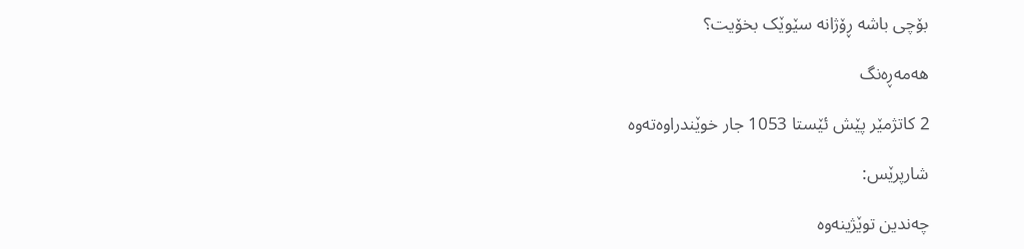بۆچی باشە ڕۆژانە سێوێک بخۆیت؟

هەمەڕەنگ

2 کاتژمێر پێش ئێستا‌ 1053 جار خوێندراوه‌ته‌وه

شارپرێس:

چەندین توێژینەوە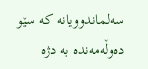سەلماندوویانە کە سێو دەوڵەمەندە بە دژە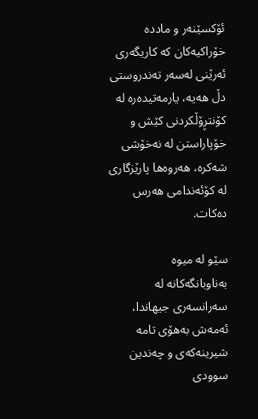ئۆکسێنەر و ماددە خۆراکیەکان کە کاریگەری ئەرێنی لەسەر تەندروستی دڵ هەیە، یارمەتیدەرە لە کۆنتڕۆڵکردنى کێش و خۆپاراستن لە نەخۆشی شەکرە، هەروەها پارێزگاری لە کۆئەندامی هەرس دەکات.

سێو لە میوە بەناوبانگەکانە لە سەرانسەری جیهاندا، ئەمەش بەهۆی تامە شیرینەکەی و چەندین سوودی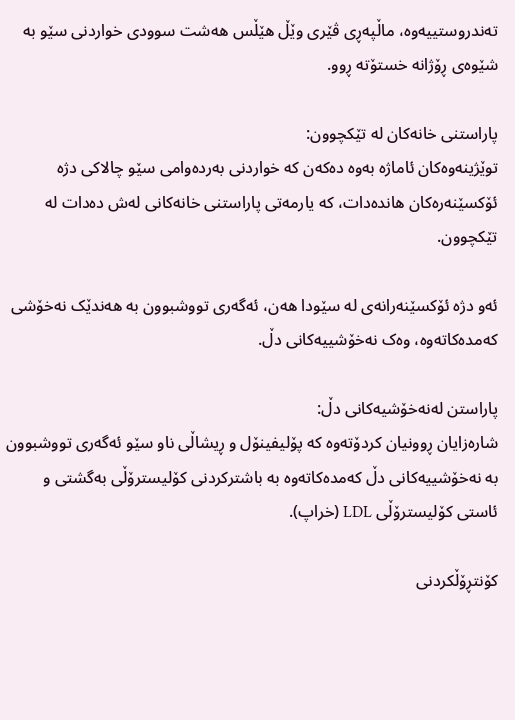تەندروستییەوە، ماڵپەڕی ڤێری وێڵ هێڵس هەشت سوودی خواردنی سێو بە شێوەى ڕۆژانە خستۆتە ڕوو.

پاراستنی خانەکان لە تێکچوون:
توێژینەوەکان ئاماژە بەوە دەکەن کە خواردنی بەردەوامی سێو چالاکی دژە ئۆکسێنەرەکان هاندەدات، کە یارمەتی پاراستنی خانەکانی لەش دەدات لە تێکچوون.

ئەو دژە ئۆکسێنەرانەی لە سێودا هەن، ئەگەری تووشبوون بە هەندێک نەخۆشی کەمدەکاتەوە، وەک نەخۆشییەکانی دڵ.

پاراستن لەنەخۆشیەکانی دڵ:
شارەزایان ڕوونیان کردۆتەوە کە پۆلیفینۆل و ڕیشاڵی ناو سێو ئەگەری تووشبوون بە نەخۆشییەکانی دڵ کەمدەکاتەوە بە باشترکردنی کۆلیسترۆڵی بەگشتی و ئاستی کۆلیسترۆڵی LDL (خراپ).

کۆنتڕۆڵکردنى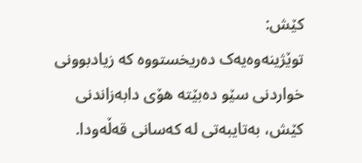کێش:
توێژینەوەیەک دەریخستووە کە زیادبوونی خواردنی سێو دەبێتە هۆی دابەزاندنی کێش، بەتایبەتی لە کەسانی قەڵەودا.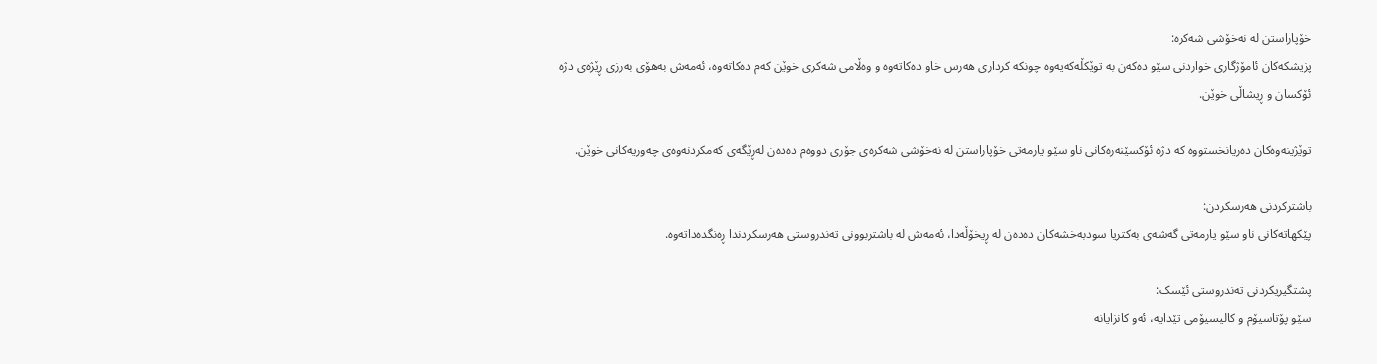خۆپاراستن لە نەخۆشی شەکرە:
پزیشکەکان ئامۆژگاری خواردنی سێو دەکەن بە توێکڵەکەیەوە چونکە کرداری هەرس خاو دەکاتەوە و وەڵامی شەکری خوێن کەم دەکاتەوە، ئەمەش بەهۆی بەرزی ڕێژەی دژە ئۆکسان و ڕیشاڵی خوێن.

توێژینەوەکان دەریانخستووە کە دژە ئۆکسێنەرەکانی ناو سێو یارمەتی خۆپاراستن لە نەخۆشی شەکرەی جۆری دووەم دەدەن لەڕێگەی کەمکردنەوەی چەوریەکانی خوێن.

باشترکردنی هەرسکردن:
پێکهاتەکانی ناو سێو یارمەتی گەشەی بەکتریا سودبەخشەکان دەدەن لە ڕیخۆڵەدا، ئەمەش لە باشتربوونی تەندروستی هەرسکردندا ڕەنگدەداتەوە.

پشتگیریکردنی تەندروستی ئێسک:
سێو پۆتاسیۆم و کالیسیۆمی تێدایە، ئەو کانزایانە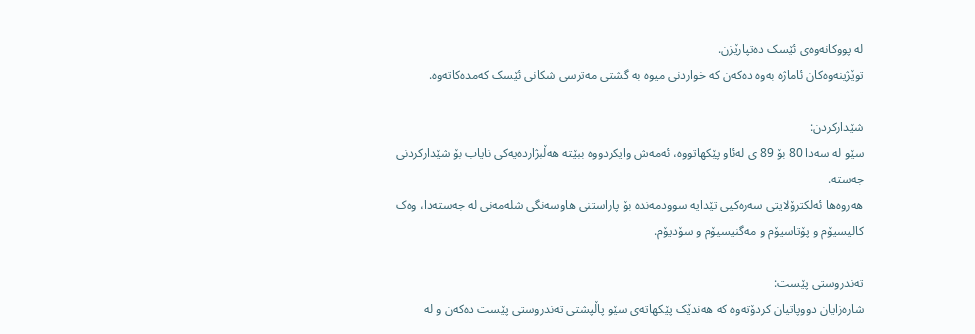لە پووکانەوەی ئێسک دەتپارێزن.
توێژینەوەکان ئاماژە بەوە دەکەن کە خواردنی میوە بە گشتی مەترسی شکانی ئێسک کەمدەکاتەوە.

شێدارکردن:
سێو لە سەدا 80 بۆ 89 ى لەئاو پێکهاتووە، ئەمەش وایکردووە ببێتە هەڵبژاردەیەکی نایاب بۆ شێدارکردنى جەستە.
هەروەها ئەلکترۆلایتی سەرەکیی تێدایە سوودمەندە بۆ پاراستنی هاوسەنگی شلەمەنى لە جەستەدا، وەک کالیسیۆم و پۆتاسیۆم و مەگنیسیۆم و سۆدیۆم.

تەندروستی پێست:
شارەزایان دووپاتیان کردۆتەوە کە هەندێک پێکهاتەی سێو پاڵپشتی تەندروستی پێست دەکەن و لە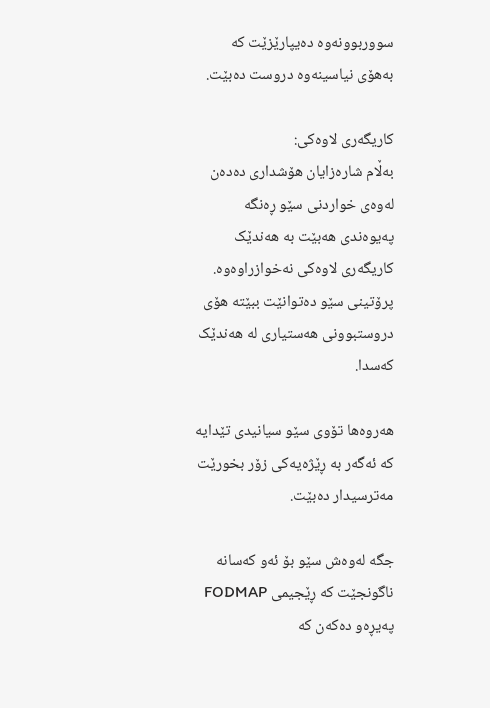سووربوونەوە دەیپارێزێت کە بەهۆی نیاسینەوە دروست دەبێت.

کاریگەری لاوەکی:
بەڵام شارەزایان هۆشداری دەدەن لەوەی خواردنی سێو ڕەنگە پەیوەندی هەبێت بە هەندێک کاریگەری لاوەکی نەخوازراوەوە.
پرۆتینی سێو دەتوانێت ببێتە هۆی دروستبوونى هەستیاری لە هەندێک کەسدا.

هەروەها تۆوی سێو سیانیدی تێدایە کە ئەگەر بە ڕێژەیەکی زۆر بخورێت مەترسیدار دەبێت.

جگە لەوەش سێو بۆ ئەو کەسانە ناگونجێت کە ڕێجیمی FODMAP پەیڕەو دەکەن کە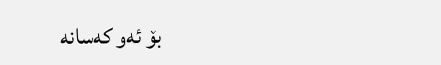بۆ ئەو کەسانە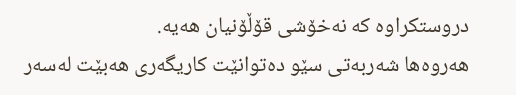دروستکراوە کە نەخۆشی قۆڵۆنیان هەیە.
هەروەها شەربەتی سێو دەتوانێت کاریگەری هەبێت لەسەر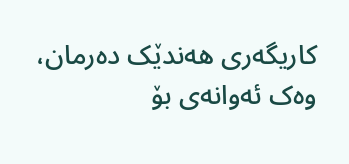کاریگەری هەندێک دەرمان، وەک ئەوانەی بۆ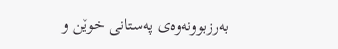بەرزبوونەوەی پەستانی خوێن و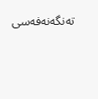تەنگەنەفەسی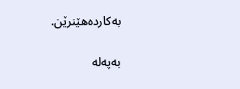بەکاردەهێنرێن.

بەپەلە